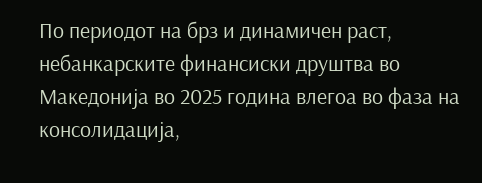По периодот на брз и динамичен раст, небанкарските финансиски друштва во Македонија во 2025 година влегоа во фаза на консолидација,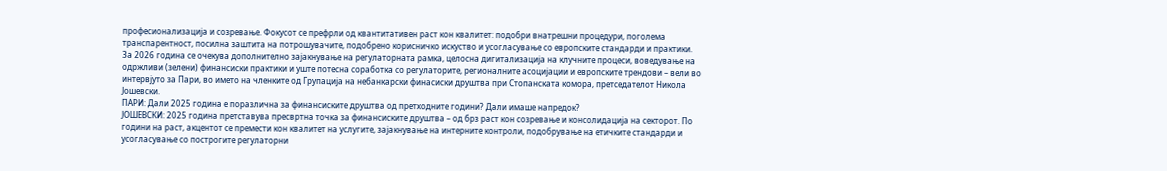професионализација и созревање. Фокусот се префрли од квантитативен раст кон квалитет: подобри внатрешни процедури, поголема транспарентност, посилна заштита на потрошувачите, подобрено корисничко искуство и усогласување со европските стандарди и практики.
За 2026 година се очекува дополнително зајакнување на регулаторната рамка, целосна дигитализација на клучните процеси, воведување на одржливи (зелени) финансиски практики и уште потесна соработка со регулаторите, регионалните асоцијации и европските трендови – вели во интервјуто за Пари, во името на членките од Групација на небанкарски финасиски друштва при Стопанската комора, претседателот Никола Јошевски.
ПАРИ: Дали 2025 година е поразлична за финансиските друштва од претходните години? Дали имаше напредок?
ЈОШЕВСКИ: 2025 година претставува пресвртна точка за финансиските друштва – од брз раст кон созревање и консолидација на секторот. По години на раст, акцентот се премести кон квалитет на услугите, зајакнување на интерните контроли, подобрување на етичките стандарди и усогласување со построгите регулаторни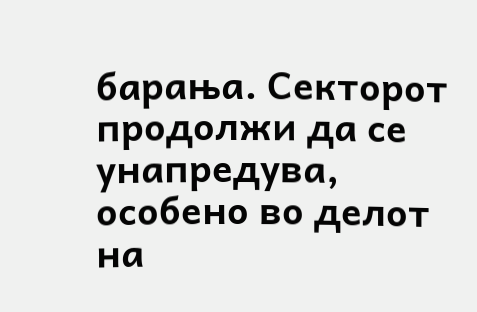барања. Секторот продолжи да се унапредува, особено во делот на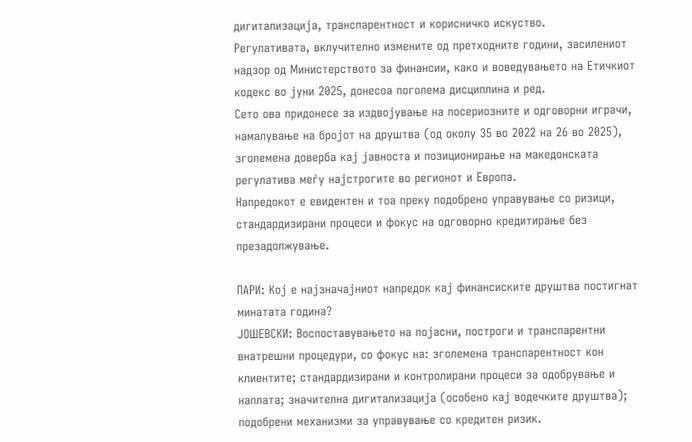дигитализација, транспарентност и корисничко искуство.
Регулативата, вклучително измените од претходните години, засилениот надзор од Министерството за финансии, како и воведувањето на Етичкиот кодекс во јуни 2025, донесоа поголема дисциплина и ред.
Сето ова придонесе за издвојување на посериозните и одговорни играчи, намалување на бројот на друштва (од околу 35 во 2022 на 26 во 2025), зголемена доверба кај јавноста и позиционирање на македонската регулатива меѓу најстрогите во регионот и Европа.
Напредокот е евидентен и тоа преку подобрено управување со ризици, стандардизирани процеси и фокус на одговорно кредитирање без презадолжување.

ПАРИ: Кој е најзначајниот напредок кај финансиските друштва постигнат минатата година?
ЈОШЕВСКИ: Воспоставувањето на појасни, построги и транспарентни внатрешни процедури, со фокус на: зголемена транспарентност кон клиентите; стандардизирани и контролирани процеси за одобрување и наплата; значителна дигитализација (особено кај водечките друштва); подобрени механизми за управување со кредитен ризик.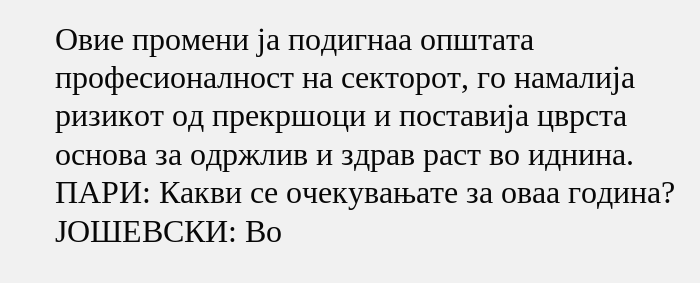Овие промени ја подигнаа општата професионалност на секторот, го намалија ризикот од прекршоци и поставија цврста основа за одржлив и здрав раст во иднина.
ПАРИ: Какви се очекувањате за оваа година?
ЈОШЕВСКИ: Во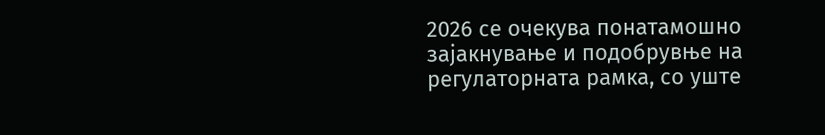2026 се очекува понатамошно зајакнување и подобрувње на регулаторната рамка, со уште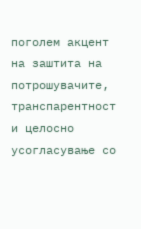поголем акцент на заштита на потрошувачите, транспарентност и целосно усогласување со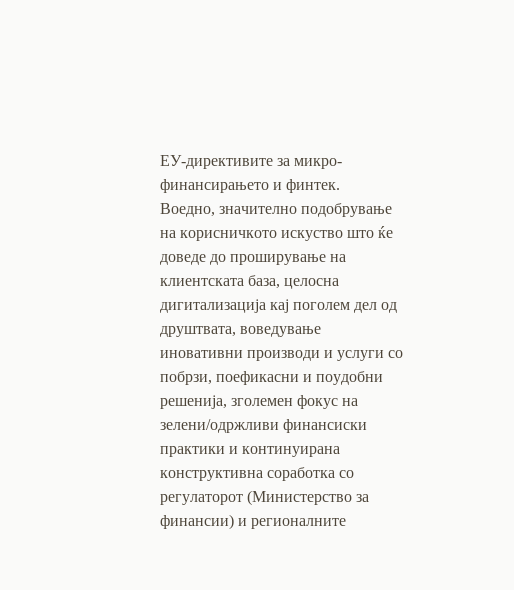ЕУ-директивите за микро-финансирањето и финтек.
Воедно, значително подобрување на корисничкото искуство што ќе доведе до проширување на клиентската база, целосна дигитализација кај поголем дел од друштвата, воведување иновативни производи и услуги со побрзи, поефикасни и поудобни решенија, зголемен фокус на зелени/одржливи финансиски практики и континуирана конструктивна соработка со регулаторот (Министерство за финансии) и регионалните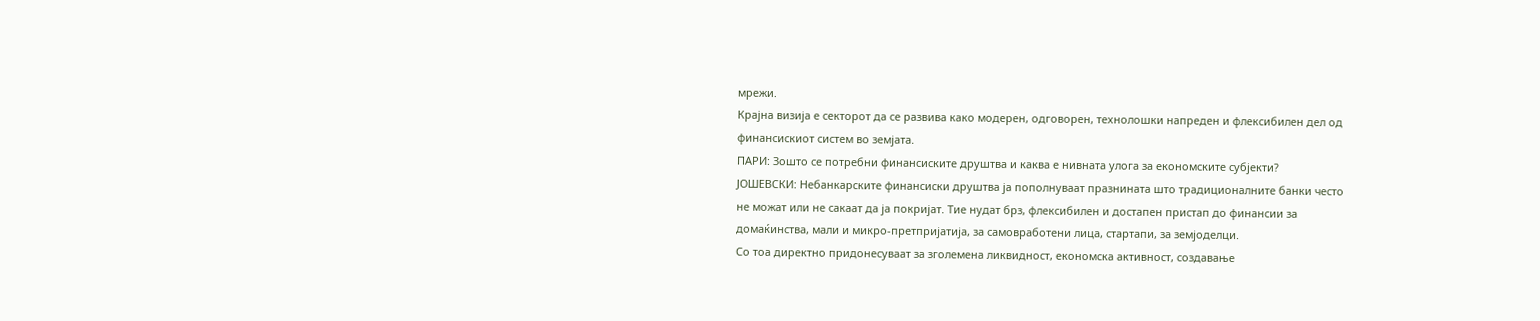мрежи.
Крајна визија е секторот да се развива како модерен, одговорен, технолошки напреден и флексибилен дел од финансискиот систем во земјата.
ПАРИ: Зошто се потребни финансиските друштва и каква е нивната улога за економските субјекти?
ЈОШЕВСКИ: Небанкарските финансиски друштва ја пополнуваат празнината што традиционалните банки често не можат или не сакаат да ја покријат. Тие нудат брз, флексибилен и достапен пристап до финансии за домаќинства, мали и микро-претпријатија, за самовработени лица, стартапи, за земјоделци.
Со тоа директно придонесуваат за зголемена ликвидност, економска активност, создавање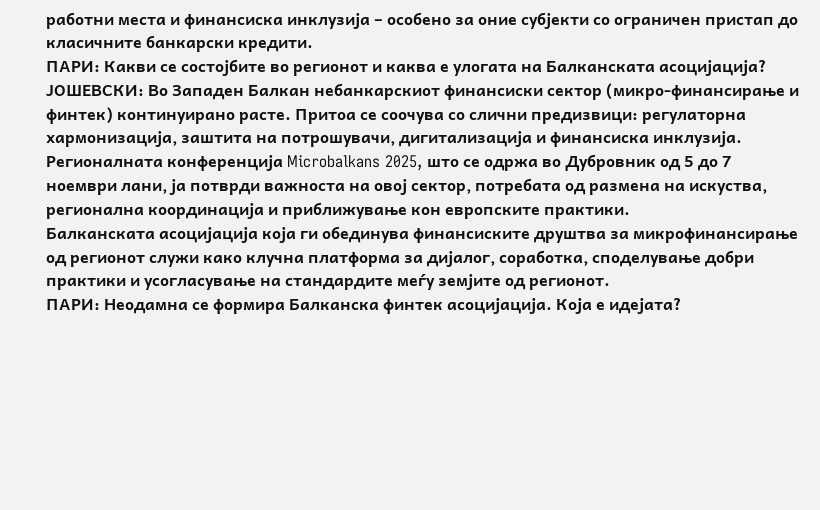работни места и финансиска инклузија – особено за оние субјекти со ограничен пристап до класичните банкарски кредити.
ПАРИ: Какви се состојбите во регионот и каква е улогата на Балканската асоцијација?
ЈОШЕВСКИ: Во Западен Балкан небанкарскиот финансиски сектор (микро-финансирање и финтек) континуирано расте. Притоа се соочува со слични предизвици: регулаторна хармонизација, заштита на потрошувачи, дигитализација и финансиска инклузија.
Регионалната конференција Microbalkans 2025, што се одржа во Дубровник од 5 до 7 ноември лани, ја потврди важноста на овој сектор, потребата од размена на искуства, регионална координација и приближување кон европските практики.
Балканската асоцијација која ги обединува финансиските друштва за микрофинансирање од регионот служи како клучна платформа за дијалог, соработка, споделување добри практики и усогласување на стандардите меѓу земјите од регионот.
ПАРИ: Неодамна се формира Балканска финтек асоцијација. Која е идејата?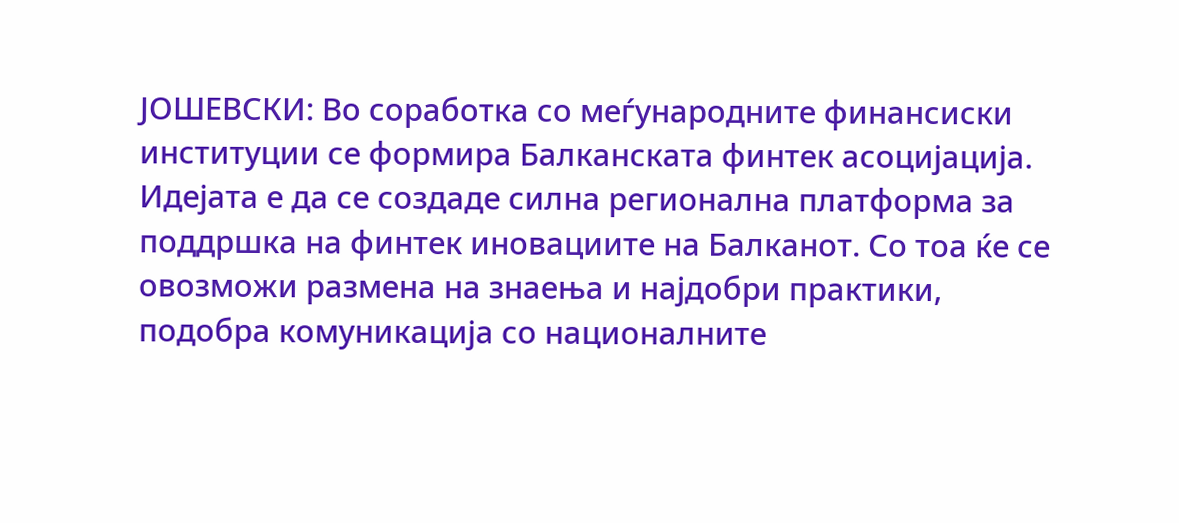ЈОШЕВСКИ: Во соработка со меѓународните финансиски институции се формира Балканската финтек асоцијација. Идејата е да се создаде силна регионална платформа за поддршка на финтек иновациите на Балканот. Со тоа ќе се овозможи размена на знаења и најдобри практики, подобра комуникација со националните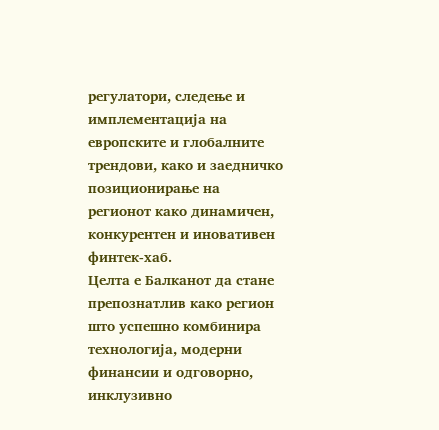регулатори, следење и имплементација на европските и глобалните трендови, како и заедничко позиционирање на регионот како динамичен, конкурентен и иновативен финтек-хаб.
Целта е Балканот да стане препознатлив како регион што успешно комбинира технологија, модерни финансии и одговорно, инклузивно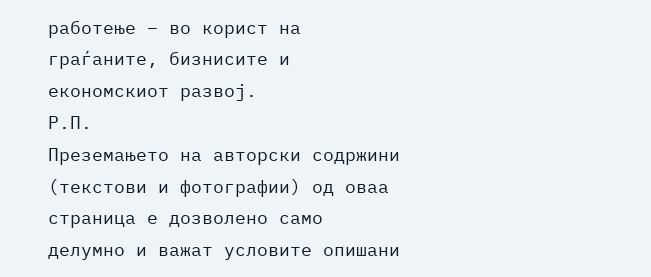работење – во корист на граѓаните, бизнисите и економскиот развој.
Р.П.
Преземањето на авторски содржини (текстови и фотографии) од оваа страница е дозволено само делумно и важат условите опишани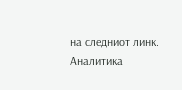на следниот линк.
Аналитика